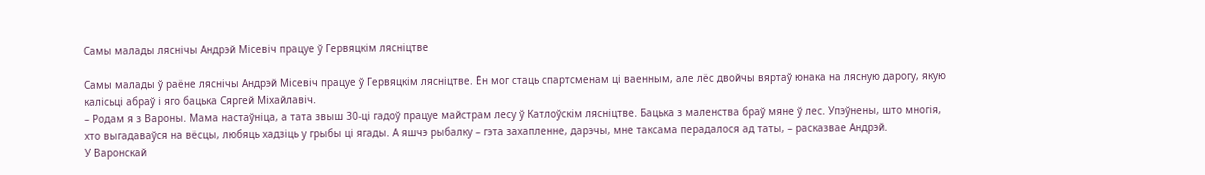Самы малады ляснічы Андрэй Місевіч працуе ў Гервяцкім лясніцтве

Самы малады ў раёне ляснічы Андрэй Місевіч працуе ў Гервяцкім лясніцтве. Ён мог стаць спартсменам ці ваенным, але лёс двойчы вяртаў юнака на лясную дарогу, якую калісьці абраў і яго бацька Сяргей Міхайлавіч.
– Родам я з Вароны. Мама настаўніца, а тата звыш 30-ці гадоў працуе майстрам лесу ў Катлоўскім лясніцтве. Бацька з маленства браў мяне ў лес. Упэўнены, што многія, хто выгадаваўся на вёсцы, любяць хадзіць у грыбы ці ягады. А яшчэ рыбалку – гэта захапленне, дарэчы, мне таксама перадалося ад таты, – расказвае Андрэй.
У Варонскай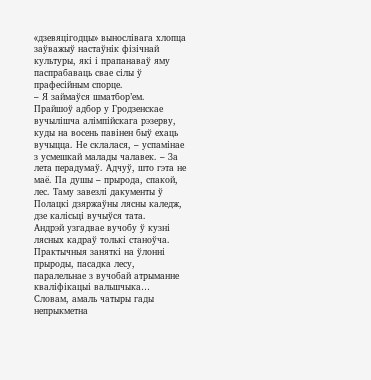«дзевяцігодцы» вынослівага хлопца заўважыў настаўнік фізічнай культуры, які і прапанаваў яму паспрабаваць свае сілы ў прафесійным спорце.
– Я займаўся шматбор’ем. Прайшоў адбор у Гродзенскае вучылішча алімпійскага рэзерву, куды на восень павінен быў ехаць вучыцца. Не склалася, – успамінае з усмешкай малады чалавек. – За лета перадумаў. Адчуў, што гэта не маё. Па душы – прырода, спакой, лес. Таму завезлі дакументы ў Полацкі дзяржаўны лясны каледж, дзе калісьці вучыўся тата.
Андрэй узгадвае вучобу ў кузні лясных кадраў толькі станоўча. Практычныя заняткі на ўлонні прыроды, пасадка лесу, паралельнае з вучобай атрыманне кваліфікацыі вальшчыка… Словам, амаль чатыры гады непрыкметна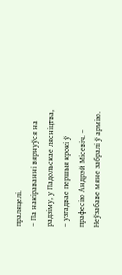праляцелі.
– Па накіраванні вярнуўся на радзіму, у Падольскае лясніцтва, – узгадвае першыя крокі ў прафесію Андрэй Місевіч. – Неўзабаве мяне забралі ў армію.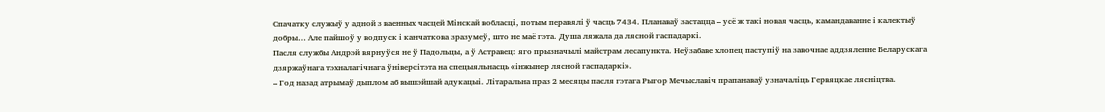Спачатку служыў у адной з ваенных часцей Мінскай вобласці, потым перавялі ў часць 7434. Планаваў застацца – усё ж такі новая часць, камандаванне і калектыў добры… Але пайшоў у водпуск і канчаткова зразумеў, што не маё гэта. Душа ляжала да лясной гаспадаркі.
Пасля службы Андрэй вярнуўся не ў Падольцы, а ў Астравец: яго прызначылі майстрам лесапункта. Неўзабаве хлопец паступіў на завочнае аддзяленне Беларускага дзяржаўнага тэхналагічнага ўніверсітэта на спецыяльнасць «інжынер лясной гаспадаркі».
– Год назад атрымаў дыплом аб вышэйшай адукацыі. Літаральна праз 2 месяцы пасля гэтага Рыгор Мечыславіч прапанаваў узначаліць Гервяцкае лясніцтва.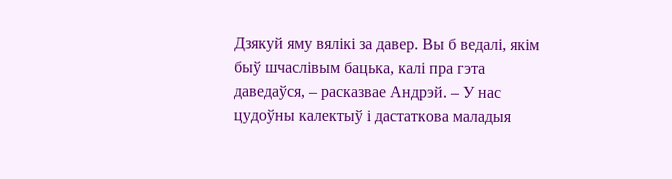Дзякуй яму вялікі за давер. Вы б ведалі, якім быў шчаслівым бацька, калі пра гэта даведаўся, – расказвае Андрэй. – У нас цудоўны калектыў і дастаткова маладыя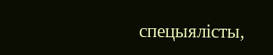спецыялісты,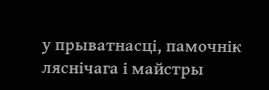у прыватнасці, памочнік ляснічага і майстры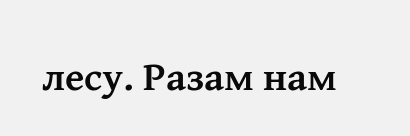лесу. Разам нам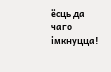ёсць да чаго імкнуцца!